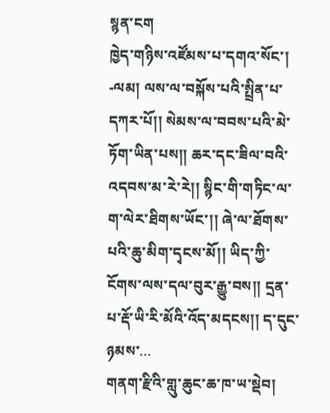སྙན་ངག
ཁྱེད་གཉིས་འཛོམས་པ་དགའ་སོང་།
-ལམ། ལས་ལ་བསྐོས་པའི་སྤྲིན་པ་དཀར་པོ།། སེམས་ལ་བབས་པའི་མེ་ཏོག་ཡིན་པས།། ཆར་དང་ཟིལ་བའི་འདབས་མ་རེ་རེ།། སྙིང་གི་གཏིང་ལ་ག་ལེར་ཐིགས་ཡོང་།། ཞེ་ལ་ཐོགས་པའི་ཆུ་མིག་དྭངས་མོ།། ཡིད་ཀྱི་ངོགས་ལས་དལ་བུར་རྒྱུ་བས།། དྲན་པ་རྡོ་ཡི་རི་མོའི་འོད་མདངས།། ད་དུང་ཉམས་...
གནག་རྫིའི་གླུ་ཆུང་ཆ་ཁ་ཡ་སྡེབ།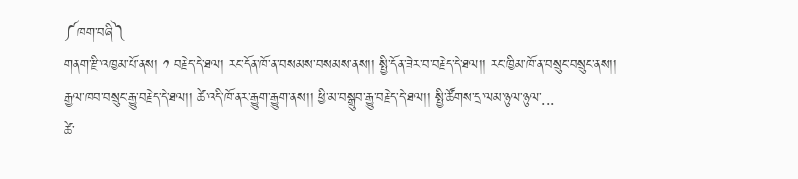༼ཁག་བཞི༽
གནག་རྫི་འཁྱམ་པོ་ནས། ༡ བརྗེད་དེ་ཐལ། རང་དོན་ཁོ་ན་བསམས་བསམས་ནས།། སྤྱི་དོན་ཟེར་བ་བརྗེད་དེ་ཐལ།། རང་ཁྱིམ་ཁོ་ན་བསྲུང་བསྲུང་ནས།། རྒྱལ་ཁབ་བསྲུང་རྒྱུ་བརྗེད་དེ་ཐལ།། ཚེ་འདི་ཁོ་ནར་རྒྱུག་རྒྱུག་ནས།། ཕྱི་མ་བསྒྲུབ་རྒྱུ་བརྗེད་དེ་ཐལ།། སྤྱི་ཚོགས་དྲ་ལམ་ཉུལ་ཉུལ་...
ཚེ་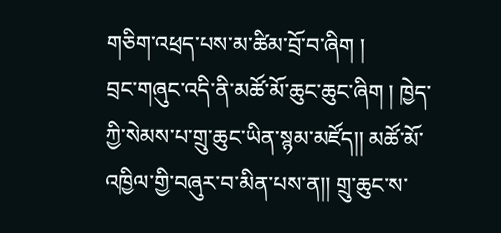གཅིག་འཕྲད་པས་མ་ཚིམ་བྲོ་བ་ཞིག །
བྲང་གཞུང་འདི་ནི་མཚོ་མོ་ཆུང་ཆུང་ཞིག ། ཁྱེད་ཀྱི་སེམས་པ་གྲུ་ཆུང་ཡིན་སྙམ་མཛོད།། མཚོ་མོ་འཁྱིལ་གྱི་བཞུར་བ་མིན་པས་ན།། གྲུ་ཆུང་ས་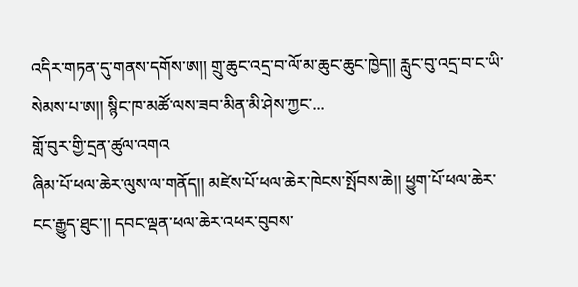འདིར་གཏན་དུ་གནས་དགོས་ཨ།། གྲུ་ཆུང་འདྲ་བ་ལོ་མ་ཆུང་ཆུང་ཁྱེད།། རླུང་བུ་འདྲ་བ་ང་ཡི་སེམས་པ་ཨ།། སྙིང་ཁ་མཚོ་ལས་ཟབ་མིན་མི་ཤེས་ཀྱང་...
གློ་བུར་གྱི་དྲན་ཚུལ་འགའ
ཞིམ་པོ་ཕལ་ཆེར་ལུས་ལ་གནོད།། མཛེས་པོ་ཕལ་ཆེར་ཁེངས་སྤོབས་ཆེ།། ཕྱུག་པོ་ཕལ་ཆེར་ངང་རྒྱུད་ཐུང་།། དབང་ལྡན་ཕལ་ཆེར་འཕར་བུབས་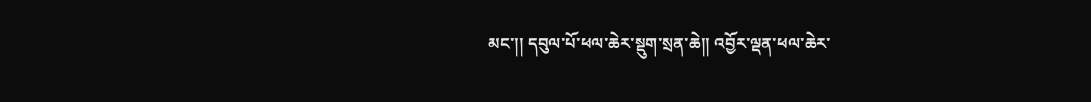མང་།། དབུལ་པོ་ཕལ་ཆེར་སྡུག་སྲན་ཆེ།། འབྱོར་ལྡན་ཕལ་ཆེར་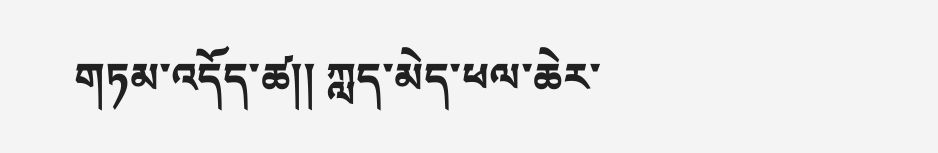གཏམ་འདོད་ཚ།། ཀླད་མེད་ཕལ་ཆེར་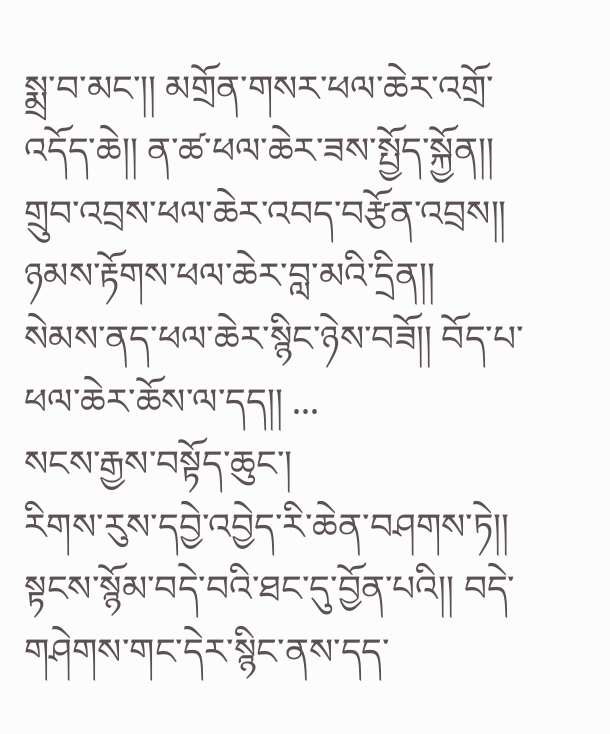སྨྲ་བ་མང་།། མགྲོན་གསར་ཕལ་ཆེར་འགྲོ་འདོད་ཆེ།། ན་ཚ་ཕལ་ཆེར་ཟས་སྤྱོད་སྐྱོན།། གྲུབ་འབྲས་ཕལ་ཆེར་འབད་བརྩོན་འབྲས།། ཉམས་རྟོགས་ཕལ་ཆེར་བླ་མའི་དྲིན།། སེམས་ནད་ཕལ་ཆེར་སྙིང་ཉེས་བཟོ།། བོད་པ་ཕལ་ཆེར་ཆོས་ལ་དད།། ...
སངས་རྒྱས་བསྟོད་ཆུང་།
རིགས་རུས་དབྱེ་འབྱེད་རི་ཆེན་བཤགས་ཏེ།། སྟངས་སྙོམ་བདེ་བའི་ཐང་དུ་བྱོན་པའི།། བདེ་གཤེགས་གང་དེར་སྙིང་ནས་དད་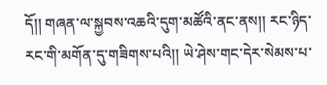དོ།། གཞན་ལ་སྐྱབས་འཆའི་དུག་མཚོའི་ནང་ནས།། རང་ཉིད་རང་གི་མགོན་དུ་གཟིགས་པའི།། ཡེ་ཤེས་གང་དེར་སེམས་པ་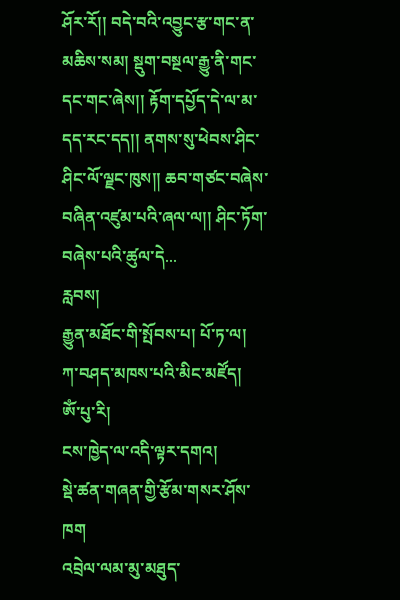ཤོར་རོ།། བདེ་བའི་འབྱུང་རྩ་གང་ན་མཆིས་སམ། སྡུག་བསྔལ་རྒྱུ་ནི་གང་དང་གང་ཞེས།། རྟོག་དཔྱོད་དེ་ལ་མ་དད་རང་དད།། ནགས་སུ་ཕེབས་ཤིང་ཤིང་ལོ་ལྗང་ཁུས།། ཆབ་གཙང་བཞེས་བཞིན་འཛུམ་པའི་ཞལ་ལ།། ཤིང་ཏོག་བཞེས་པའི་ཚུལ་དེ...
རླབས།
རྒྱུན་མཐོང་གི་སྤོབས་པ། པོ་ཏ་ལ།
ཀ་བཤད་མཁས་པའི་མིང་མཛོད།
ཨོཾ་པུ་རི།
ངས་ཁྱེད་ལ་འདི་ལྟར་དགའ།
སྡེ་ཚན་གཞན་གྱི་རྩོམ་གསར་ཤོས་ཁག
འབྲེལ་ལམ་མུ་མཐུད་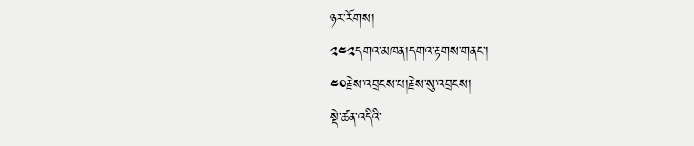ཉར་རོགས།
༢༤༢དགའ་མཁན།དགའ་རྟགས་གནང་།
༤༠རྗེས་འབྲངས་པ།རྗེས་སུ་འབྲངས།
སྡེ་ཚན་འདིའི་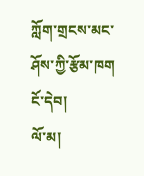ཀློག་གྲངས་མང་ཤོས་ཀྱི་རྩོམ་ཁག
ངོ་དེབ།
ལོ་མ།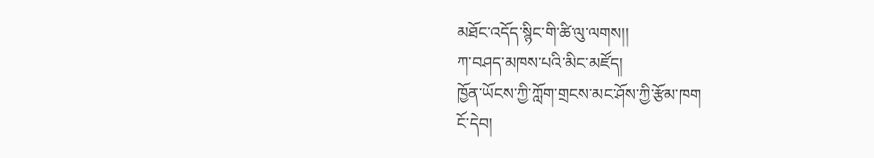མཐོང་འདོད་སྙིང་གི་ཚི་ལུ་ལགས།།
ཀ་བཤད་མཁས་པའི་མིང་མཛོད།
ཁྱོན་ཡོངས་ཀྱི་ཀློག་གྲངས་མང་ཤོས་ཀྱི་རྩོམ་ཁག
ངོ་དེབ།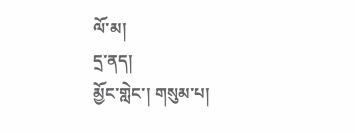ལོ་མ།
དྲ་ནད།
མྱོང་གླེང་། གསུམ་པ།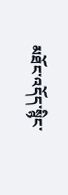མཐོང་འདོད་སྙིང་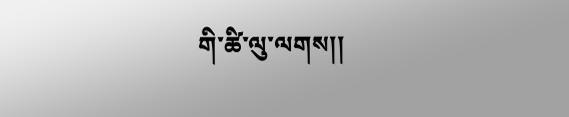གི་ཚི་ལུ་ལགས།།